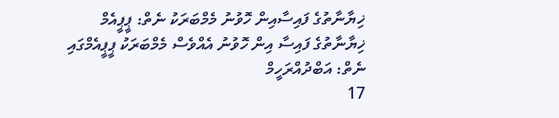ޚިޔާނާތުގެ ފައިސާއިން ހޮވުނު މެމްބަރަކު ނެތް: ޕީޕީއެމް
ޚިޔާނާތުގެ ފައިސާ އިން ހޮވުނު އެއްވެސް މެމްބަރަކު ޕީޕީއެމްގައި ނެތް: އަބްދުއްރަހީމް
17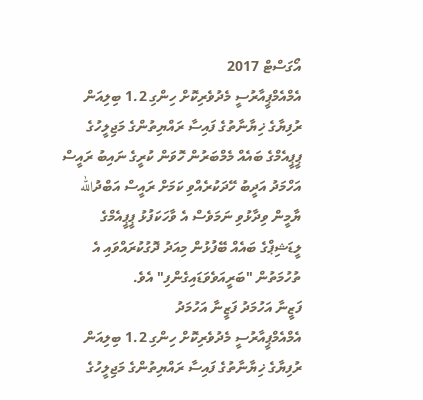އޯގަސްޓް 2017
އެމްއެމްޕީއާރުސީ މެދުވެރިކޮށް ހިންގި 1.2 ބިލިއަން ރުފިޔާގެ ޚިޔާނާތުގެ ފައިސާ ރައްޔިތުންގެ މަޖިލީހުގެ ޕީޕީއެމްގެ ބައެއް މެމްބަރުން ހޮވަން ކުރީގެ ނައިބު ރައީސް އަހްމަދު އަދީބު ހޭދަކުރެއްވި ކަމަށް ރައީސް އަބްދުالله ޔާމީން ވިދާޅުވި ނަމަވެސް އެ ވާހަކަފުޅު ޕީޕީއެމްގެ ލީޑަޝިޕްގެ ބައެއް ބޭފުޅުން މިއަދު ދޮގުކުރައްވައި އެ ތުހުމަތުން "ބަރީއަވެވަޑައިގެންފި" އެވެ.
ފަޒީނާ އަހުމަދު ފަޒީނާ އަހުމަދު
އެމްއެމްޕީއާރުސީ މެދުވެރިކޮށް ހިންގި 1.2 ބިލިއަން ރުފިޔާގެ ޚިޔާނާތުގެ ފައިސާ ރައްޔިތުންގެ މަޖިލީހުގެ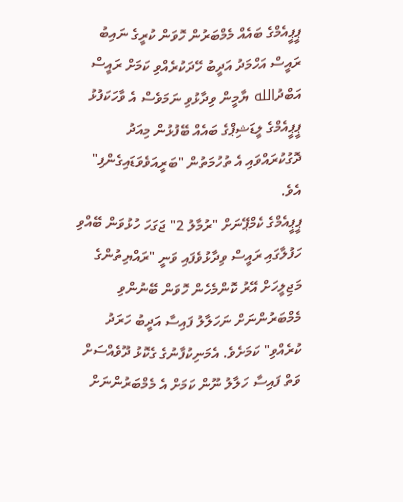ޕީޕީއެމްގެ ބައެއް މެމްބަރުން ހޮވަން ކުރީގެ ނައިބު ރައީސް އަހްމަދު އަދީބު ހޭދަކުރެއްވި ކަމަށް ރައީސް އަބްދުالله ޔާމީން ވިދާޅުވި ނަމަވެސް އެ ވާހަކަފުޅު ޕީޕީއެމްގެ ލީޑަޝިޕްގެ ބައެއް ބޭފުޅުން މިއަދު ދޮގުކުރައްވައި އެ ތުހުމަތުން "ބަރީއަވެވަޑައިގެންފި" އެވެ.
ޕީޕީއެމްގެ ކެމްޕޭނަށް "ރުމާލު 2" ޖަގަހަ ހުޅުވަން ބޭއްވި ހަފުލާގައި ރައީސް ވިދާޅުވެފައި ވަނީ "ރައްޔިތުންގެ މަޖިލީހަށް އޭރު ކޮންމެހެން ހޮވަން ބޭނުންވި މެމްބަރުންނަށް ނަހަލާލު ފައިސާ އަދީބު ހަރަދު ކުރެއްވި" ކަމަށެވެ. އެމަނިކުފާނުގެ ގެކޮޅު ދޫވެއްސަށް ވަތް ފައިސާ ހަލާލު ނޫން ކަމަށް އެ މެމްބަރުންނަށް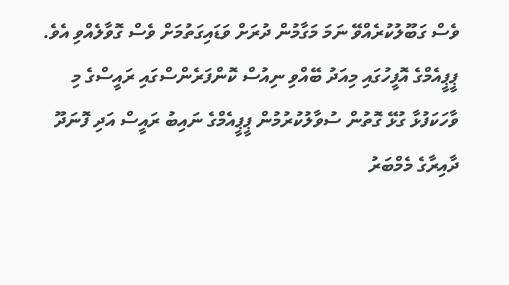ވެސް ގަބޫލުކުރެއްވޭ ނަމަ މަގާމުން ދުރަށް ވަޑައިގަތުމަށް ވެސް ގޮވާލެއްވި އެވެ.
ޕީޕީއެމްގެ އޮފީހުގައި މިއަދު ބޭއްވި ނިއުސް ކޮންފަރެންސްގައި ރައީސްގެ މި ވާހަކަފުޅާ ގުޅޭ ގޮތުން ސުވާލުކުރުމުން ޕީޕީއެމްގެ ނައިބު ރައީސް އަދި ފޮނަދޫ ދާއިރާގެ މެމްބަރު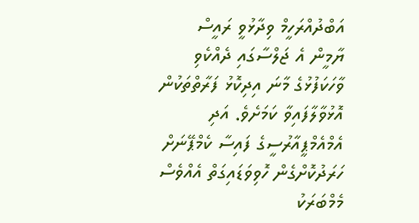އަބްދުއްރަހީމް ވިދާޅުވީ ރައީސް ޔާމީން އެ ޖަލްސާގައި ދެއްކެވި ވާހަކަފުޅުގެ މާނަ އިދިކޮޅު ފަރާތްތަކުން އޮޅުވާލާފައިވާ ކަމަށެވެ. އަދި އެމްއެމްޕީއާރުސީގެ ފައިސާ ކެމްޕޭނަށް ހަރަދުކޮށްގެން ހޮވިވަޑައިގަތް އެއްވެސް މެމްބަރަކު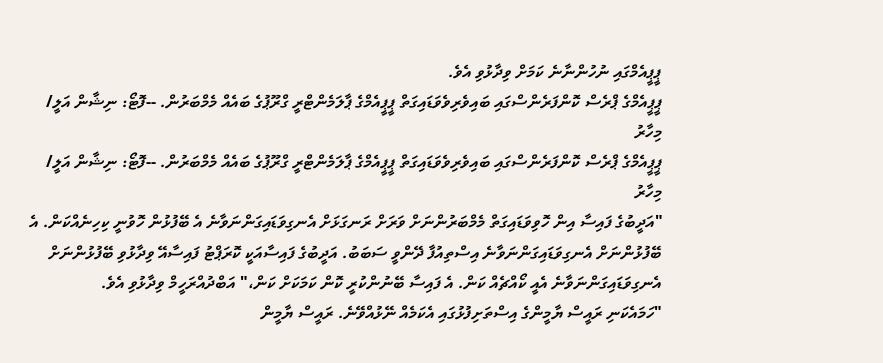ޕީޕީއެމްގައި ނުހުންނާނެ ކަމަށް ވިދާޅުވި އެވެ.
ޕީޕީއެމްގެ ޕްރެސް ކޮންފަރެންސްގައި ބައިވެރިވެވަޑައިގަތް ޕީޕީއެމްގެ ޕާލަމެންޓްރީ ގްރޫޕުގެ ބައެއް މެމްބަރުން. --ފޮޓޯ: ނިޝާން އަލީ/ މިހާރު
ޕީޕީއެމްގެ ޕްރެސް ކޮންފަރެންސްގައި ބައިވެރިވެވަޑައިގަތް ޕީޕީއެމްގެ ޕާލަމެންޓްރީ ގްރޫޕުގެ ބައެއް މެމްބަރުން. --ފޮޓޯ: ނިޝާން އަލީ/ މިހާރު
"އަދީބުގެ ފައިސާ އިން ހޮވިވަޑައިގަތް މެމްބަރުންނަށް ވަރަށް ރަނގަޅަށް އެނގިވަޑައިގަންނަވާނެ އެ ބޭފުޅުން ހޮވުނީ ކިހިނެއްކަން. އެ ބޭފުޅުންނަށް އެނގިވަޑައިގަންނަވާނެ އިސްތިއުފާ ދޭންވީ ސަބަބު. އަދީބުގެ ފައިސާއަކީ ކޮރަޕްޓު ފައިސާއޭ ވިދާޅުވި ބޭފުޅުންނަށް އެނގިވަޑައިގަންނަވާނެ އެއީ ކޯއްޗެއް ކަން. އެ ފައިސާ ބޭނުންކުރީ ކޮން ކަމަކަށް ކަން،" އަބްދުއްރަހީމް ވިދާޅުވި އެވެ.
"ހަމައެކަނި ރައީސް ޔާމީންގެ އިސްތަށިފުޅުގައި އެކަމެއް ނޭޅުއްވޭނެ. ރައީސް ޔާމީން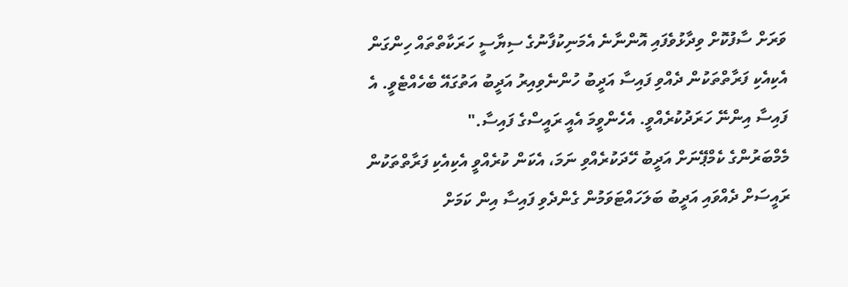ވަރަށް ސާފުކޮށް ވިދާޅުވެފައި އޮންނާނެ އެމަނިކުފާނުގެ ސިޔާސީ ހަރަކާތްތައް ހިންގަން އެކިއެކި ފަރާތްތަކުން ދެއްވި ފައިސާ އަދީބު ހުންނެވިއިރު އަދީބު އަތުގައޭ ބެހެއްޓެވީ. އެ ފައިސާ އިންނޭ ހަރަދުކުރެއްވީ. އެހެންވީމަ އެއީ ރައީސްގެ ފައިސާ."
މެމްބަރުންގެ ކެމްޕޭނަށް އަދީބު ހޭދަކުރެއްވި ނަމަ، އެކަން ކުރެއްވީ އެކިއެކި ފަރާތްތަކުން ރައީސަށް ދެއްވައި އަދީބު ބަލަހައްޓަވަމުން ގެންދެވި ފައިސާ އިން ކަމަށް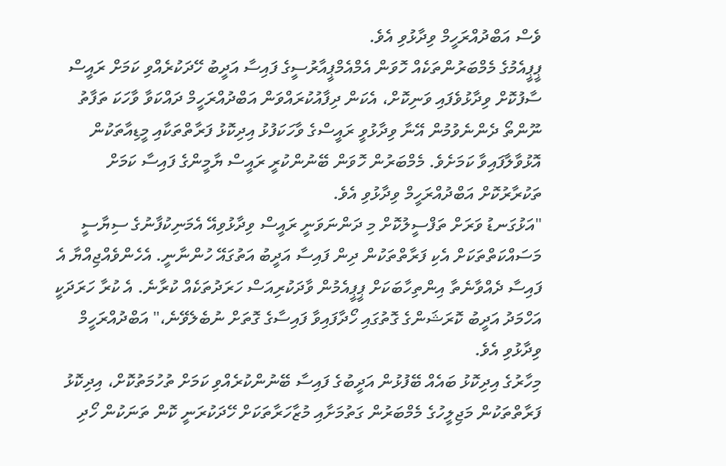ވެސް އަބްދުއްރަހީމް ވިދާޅުވި އެވެ.
ޕީޕީއެމުގެ މެމްބަރުންތަކެއް ހޮވަން އެމްއެމްޕީއާރުސީގެ ފައިސާ އަދީބު ހޭދަކުރެއްވި ކަމަށް ރައީސް ސާފުކޮށް ވިދާޅުވެފައި ވަނިކޮށް، އެކަން ދިފާއުކުރައްވަން އަބްދުއްރަހީމް ދައްކަވާ ވާހަކަ ތަފާތު ނޫންތޯ ދެންނެވުމުން އޭނާ ވިދާޅުވީ ރައީސްގެ ވާހަކަފުޅު އިދިކޮޅު ފަރާތްތަކާއި މީޑިއާތަކުން އޮޅުވާލާފައިވާ ކަމަށެވެ. މެމްބަރުން ހޮވަން ބޭނުންކުރީ ރައީސް ޔާމީންގެ ފައިސާ ކަމަށް ތަކުރާރުކޮށް އަބްދުއްރަހީމް ވިދާޅުވި އެވެ.
"އަޅުގަނޑު ވަރަށް ތަފްސީލުކޮށް މި ދަންނަވަނީ ރައީސް ވިދާޅުވިއޭ އެމަނިކުފާނުގެ ސިޔާސީ މަސައްކަތްތަކަށް އެކި ފަރާތްތަކުން ދިން ފައިސާ އަދީބު އަތުގައޭ ހުންނާނީ. އެހެންވެއްޖިއްޔާ އެ ފައިސާ ދެއްވާނެތާ އިންތިހާބަކަށް ޕީޕީއެމުން ވާދަކުރިއަސް ހަރަދުތަކެއް ކުރާނެ. އެ ކުރާ ހަރަދަކީ އަހްމަދު އަދީބު ކޮރަޝަންގެ ގޮތުގައި ހޯދާފައިވާ ފައިސާގެ ގޮތަށް ނުބެލެވޭނެ،" އަބްދުއްރަހީމް ވިދާޅުވި އެވެ.
މިހާރުގެ އިދިކޮޅު ބައެއް ބޭފުޅުން އަދީބުގެ ފައިސާ ބޭނުންކުރެއްވި ކަމަށް ތުހުމަތުކޮށް، އިދިކޮޅު ފަރާތްތަކުން މަޖިލީހުގެ މެމްބަރުން ގަތުމަށާއި މުޒާހަރާތަކަށް ހޭދަކުރަނީ ކޮން ތަނަކުން ހޯދި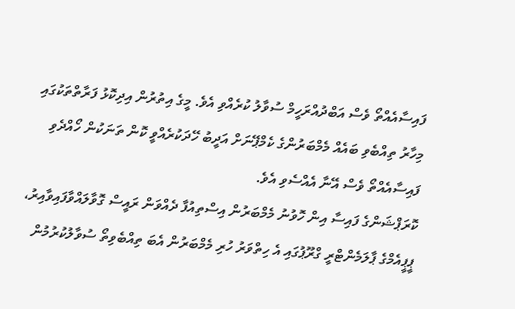ފައިސާއެއްތޯ ވެސް އަބްދުއްރަހީމް ސުވާލު ކުރެއްވި އެވެ. މީގެ އިތުރުން އިދިކޮޅު ފަރާތްތަކުގައި މިހާރު ތިއްބެވި ބައެއް މެމްބަރުންގެ ކެމްޕޭނަށް އަދީބު ހޭދަކުރެއްވީ ކޮން ތަނަކުން ހޯއްދެވި ފައިސާއެއްތޯ ވެސް އޭނާ އެއްސެވި އެވެ.
ކޮރަޕްޝަންގެ ފައިސާ އިން ހޮވުނު މެމްބަރުން އިސްތިއުފާ ދެއްވަން ރައީސް ގޮވާލައްވާފައިވާއިރު، ޕީޕީއެމްގެ ޕާލަމެންޓްރީ ގްރޫޕުގައި އެ ހިތްވަރު ހުރި މެމްބަރުން އެބަ ތިއްބެވިތޯ ސުވާލުކުރުމުން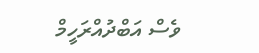ވެސް އަބްދުއްރަހީމް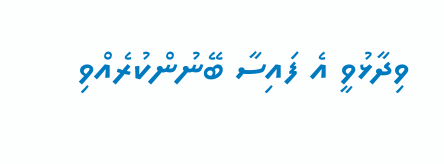ވިދާޅުވީ އެ ފައިސާ ބޭނުންކުރެއްވި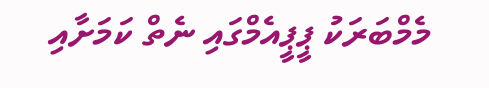މެމްބަރަކު ޕީޕީއެމްގައި ނެތް ކަމަށާއި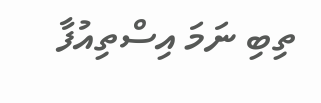ތިބި ނަމަ އިސްތިއުފާ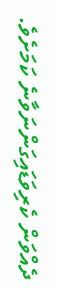ދެއްވަން ކެރިވަޑައިގަންނަވާނެ ކަމަށެވެ.